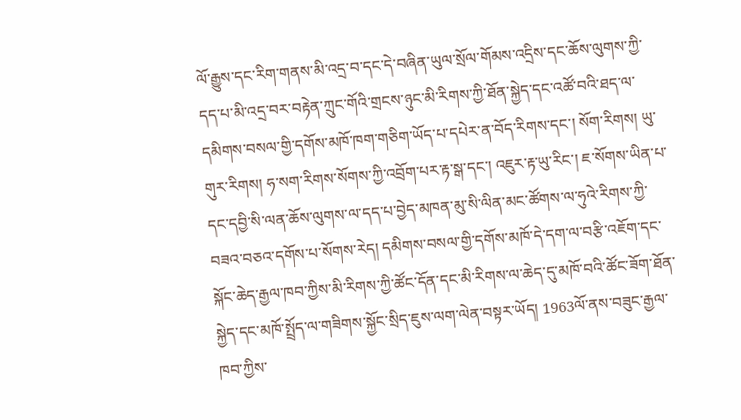ལོ་རྒྱུས་དང་རིག་གནས་མི་འདྲ་བ་དང་དེ་བཞིན་ཡུལ་སྲོལ་གོམས་འདྲིས་དང་ཆོས་ལུགས་ཀྱི་དད་པ་མི་འདྲ་བར་བརྟེན་ཀྲུང་གོའི་གྲངས་ཉུང་མི་རིགས་ཀྱི་ཐོན་སྐྱེད་དང་འཚོ་བའི་ཐད་ལ་དམིགས་བསལ་གྱི་དགོས་མཁོ་ཁག་གཅིག་ཡོད་པ་དཔེར་ན་བོད་རིགས་དང་། སོག་རིགས། ཡུ་གུར་རིགས། ཧ་སག་རིགས་སོགས་ཀྱི་འབྲོག་པར་རྟ་སྒ་དང་། འཇུར་རྟ་ཡུ་རིང་། ཇ་སོགས་ཡིན་པ་དང་དབྱི་སི་ལན་ཆོས་ལུགས་ལ་དད་པ་བྱེད་མཁན་མུ་སི་ལིན་མང་ཚོགས་ལ་ཧུའེ་རིགས་ཀྱི་བཟའ་བཅའ་དགོས་པ་སོགས་རེད། དམིགས་བསལ་གྱི་དགོས་མཁོ་དེ་དག་ལ་བརྩི་འཇོག་དང་སྐོང་ཆེད་རྒྱལ་ཁབ་ཀྱིས་མི་རིགས་ཀྱི་ཚོང་དོན་དང་མི་རིགས་ལ་ཆེད་དུ་མཁོ་བའི་ཚོང་ཟོག་ཐོན་སྐྱེད་དང་མཁོ་སྤྲོད་ལ་གཟིགས་སྐྱོང་སྲིད་ཇུས་ལག་ལེན་བསྟར་ཡོད། 1963ལོ་ནས་བཟུང་རྒྱལ་ཁབ་ཀྱིས་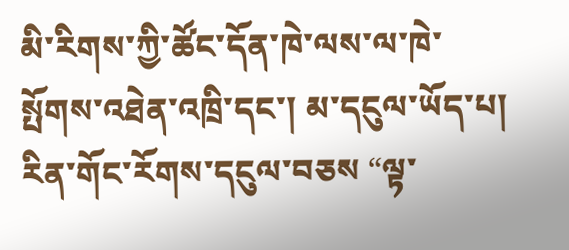མི་རིགས་ཀྱི་ཚོང་དོན་ཁེ་ལས་ལ་ཁེ་སྤོགས་འཐེན་འཁྲི་དང་། མ་དངུལ་ཡོད་པ། རིན་གོང་རོགས་དངུལ་བཅས “ལྟ་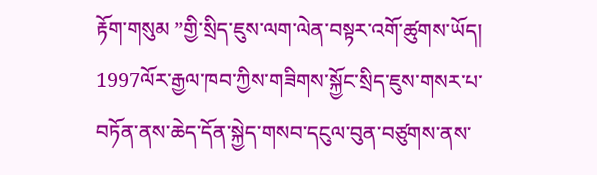རྟོག་གསུམ ”གྱི་སྲིད་ཇུས་ལག་ལེན་བསྟར་འགོ་ཚུགས་ཡོད། 1997ལོར་རྒྱལ་ཁབ་ཀྱིས་གཟིགས་སྐྱོང་སྲིད་ཇུས་གསར་པ་བཏོན་ནས་ཆེད་དོན་སྐྱེད་གསབ་དངུལ་བུན་བཙུགས་ནས་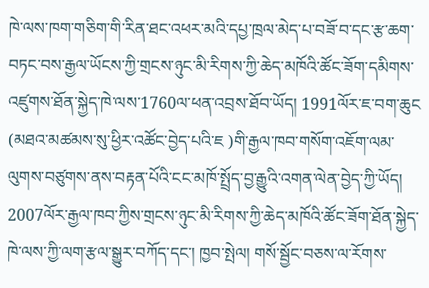ཁེ་ལས་ཁག་གཅིག་གི་རིན་ཐང་འཕར་མའི་དཔྱ་ཁྲལ་མེད་པ་བཟོ་བ་དང་རྩ་ཆག་བཏང་བས་རྒྱལ་ཡོངས་ཀྱི་གྲངས་ཉུང་མི་རིགས་ཀྱི་ཆེད་མཁོའི་ཚོང་ཟོག་དམིགས་འཛུགས་ཐོན་སྐྱེད་ཁེ་ལས་1760ལ་ཕན་འབྲས་ཐོབ་ཡོད། 1991ལོར་ཇ་བག་ཆུང (མཐའ་མཚམས་སུ་ཕྱིར་འཚོང་བྱེད་པའི་ཇ )གི་རྒྱལ་ཁབ་གསོག་འཇོག་ལམ་ལུགས་བཙུགས་ནས་བརྟན་པོའི་ངང་མཁོ་སྤྲོད་བྱ་རྒྱུའི་འགན་ལེན་བྱེད་ཀྱི་ཡོད། 2007ལོར་རྒྱལ་ཁབ་ཀྱིས་གྲངས་ཉུང་མི་རིགས་ཀྱི་ཆེད་མཁོའི་ཚོང་ཟོག་ཐོན་སྐྱེད་ཁེ་ལས་ཀྱི་ལག་རྩལ་སྒྱུར་བཀོད་དང་། ཁྱབ་སྤེལ། གསོ་སྦྱོང་བཅས་ལ་རོགས་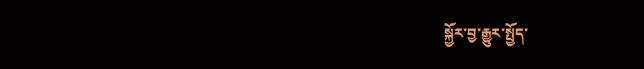སྐྱོར་བྱ་རྒྱུར་སྤྱོད་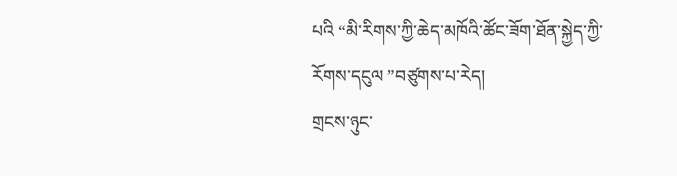པའི “མི་རིགས་ཀྱི་ཆེད་མཁོའི་ཚོང་ཟོག་ཐོན་སྐྱེད་ཀྱི་རོགས་དངུལ ”བཙུགས་པ་རེད།
གྲངས་ཉུང་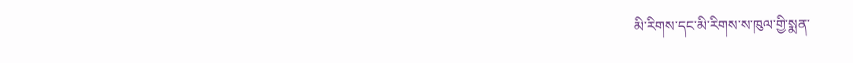མི་རིགས་དང་མི་རིགས་ས་ཁུལ་གྱི་སྨན་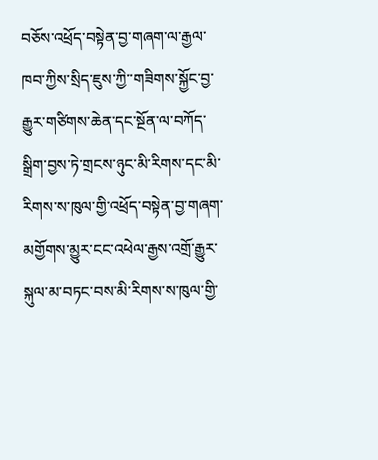བཅོས་འཕྲོད་བསྟེན་བྱ་གཞག་ལ་རྒྱལ་ཁབ་ཀྱིས་སྲིད་ཇུས་ཀྱི་་གཟིགས་སྐྱོང་བྱ་རྒྱུར་གཙིགས་ཆེན་དང་སྔོན་ལ་བཀོད་སྒྲིག་བྱས་ཏེ་གྲངས་ཉུང་མི་རིགས་དང་མི་རིགས་ས་ཁུལ་གྱི་འཕྲོད་བསྟེན་བྱ་གཞག་མགྱོགས་མྱུར་ངང་འཕེལ་རྒྱས་འགྲོ་རྒྱུར་སྐུལ་མ་བཏང་བས་མི་རིགས་ས་ཁུལ་གྱི་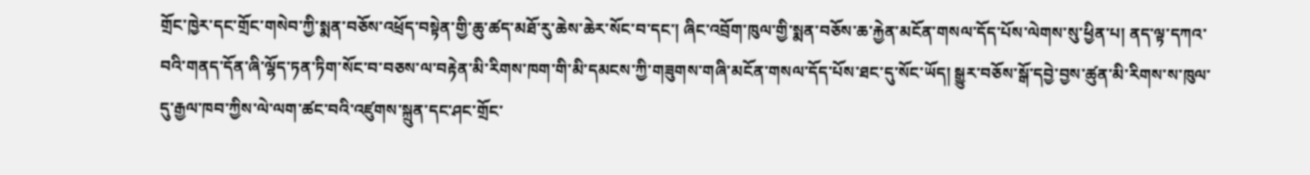གྲོང་ཁྱེར་དང་གྲོང་གསེབ་ཀྱི་སྨན་བཅོས་འཕྲོད་བསྟེན་གྱི་ཆུ་ཚད་མཐོ་རུ་ཆེས་ཆེར་སོང་བ་དང་། ཞིང་འབྲོག་ཁུལ་གྱི་སྨན་བཅོས་ཆ་རྐྱེན་མངོན་གསལ་དོད་པོས་ལེགས་སུ་ཕྱིན་པ། ནད་ལྟ་དཀའ་བའི་གནད་དོན་ཞི་ལྷོད་ཏན་ཏིག་སོང་བ་བཅས་ལ་བརྟེན་མི་རིགས་ཁག་གི་མི་དམངས་ཀྱི་གཟུགས་གཞི་མངོན་གསལ་དོད་པོས་ཐང་དུ་སོང་ཡོད། སྒྱུར་བཅོས་སྒོ་དབྱེ་བྱས་ཚུན་མི་རིགས་ས་ཁུལ་དུ་རྒྱལ་ཁབ་ཀྱིས་ལེ་ལག་ཚང་བའི་འཛུགས་སྐྲུན་དང་ཤང་གྲོང་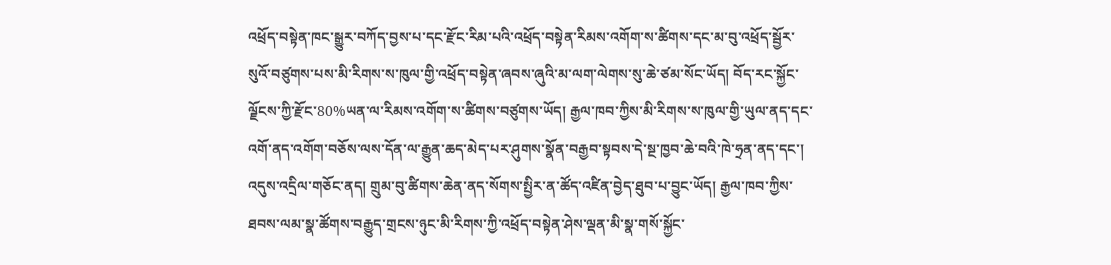འཕྲོད་བསྟེན་ཁང་སྒྱུར་བཀོད་བྱས་པ་དང་རྫོང་རིམ་པའི་འཕྲོད་བསྟེན་རིམས་འགོག་ས་ཚིགས་དང་མ་བུ་འཕྲོད་སྦྱོར་སུའོ་བཙུགས་པས་མི་རིགས་ས་ཁུལ་གྱི་འཕྲོད་བསྟེན་ཞབས་ཞུའི་མ་ལག་ལེགས་སུ་ཆེ་ཙམ་སོང་ཡོད། བོད་རང་སྐྱོང་ལྗོངས་ཀྱི་རྫོང་80%ཡན་ལ་རིམས་འགོག་ས་ཚིགས་བཙུགས་ཡོད། རྒྱལ་ཁབ་ཀྱིས་མི་རིགས་ས་ཁུལ་གྱི་ཡུལ་ནད་དང་འགོ་ནད་འགོག་བཅོས་ལས་དོན་ལ་རྒྱུན་ཆད་མེད་པར་ཤུགས་སྣོན་བརྒྱབ་སྟབས་དེ་སྔ་ཁྱབ་ཆེ་བའི་ཁེ་ཧྲན་ནད་དང་། འདུས་འདྲིལ་གཅོང་ནད། གྲུམ་བུ་ཚིགས་ཆེན་ནད་སོགས་སྤྱིར་ན་ཚོད་འཛིན་བྱེད་ཐུབ་པ་བྱུང་ཡོད། རྒྱལ་ཁབ་ཀྱིས་ཐབས་ལམ་སྣ་ཚོགས་བརྒྱུད་གྲངས་ཉུང་མི་རིགས་ཀྱི་འཕྲོད་བསྟེན་ཤེས་ལྡན་མི་སྣ་གསོ་སྐྱོང་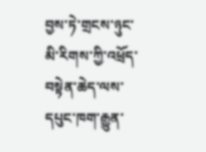བྱས་ཏེ་གྲངས་ཉུང་མི་རིགས་ཀྱི་འཕྲོད་བསྟེན་ཆེད་ལས་དཔུང་ཁག་རྒྱུན་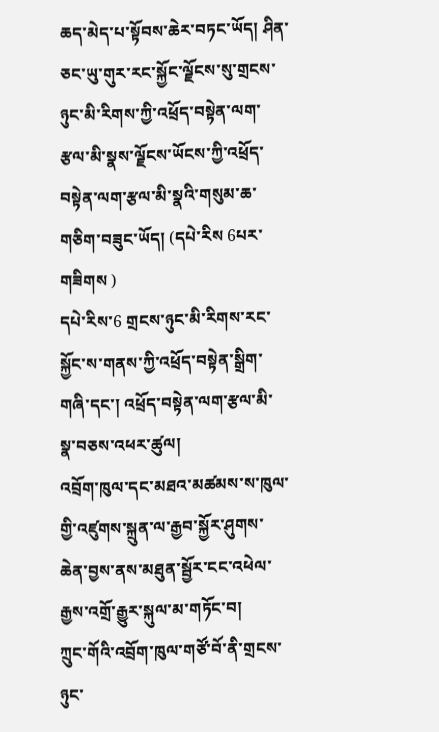ཆད་མེད་པ་སྟོབས་ཆེར་བཏང་ཡོད། ཤིན་ཅང་ཡུ་གུར་རང་སྐྱོང་ལྗོངས་སུ་གྲངས་ཉུང་མི་རིགས་ཀྱི་འཕྲོད་བསྟེན་ལག་རྩལ་མི་སྣས་ལྗོངས་ཡོངས་ཀྱི་འཕྲོད་བསྟེན་ལག་རྩལ་མི་སྣའི་གསུམ་ཆ་གཅིག་བཟུང་ཡོད། (དཔེ་རིས 6པར་གཟིགས )
དཔེ་རིས་6 གྲངས་ཉུང་མི་རིགས་རང་སྐྱོང་ས་གནས་ཀྱི་འཕྲོད་བསྟེན་སྒྲིག་གཞི་དང་། འཕྲོད་བསྟེན་ལག་རྩལ་མི་སྣ་བཅས་འཕར་ཚུལ།
འབྲོག་ཁུལ་དང་མཐའ་མཚམས་ས་ཁུལ་གྱི་འཛུགས་སྐྲུན་ལ་རྒྱབ་སྐྱོར་ཤུགས་ཆེན་བྱས་ནས་མཐུན་སྦྱོར་ངང་འཕེལ་རྒྱས་འགྲོ་རྒྱུར་སྐུལ་མ་གཏོང་བ།
ཀྲུང་གོའི་འབྲོག་ཁུལ་གཙོ་བོ་ནི་གྲངས་ཉུང་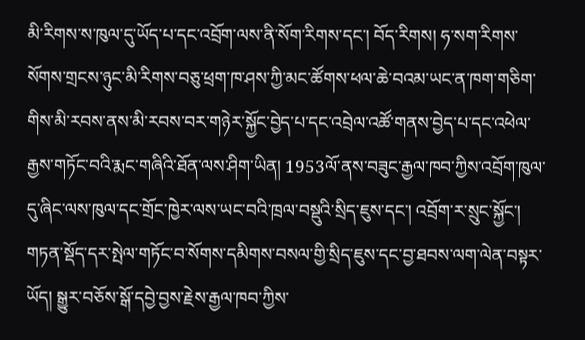མི་རིགས་ས་ཁུལ་དུ་ཡོད་པ་དང་འབྲོག་ལས་ནི་སོག་རིགས་དང་། བོད་རིགས། ཧ་སག་རིགས་སོགས་གྲངས་ཉུང་མི་རིགས་བཅུ་ཕྲག་ཁ་ཤས་ཀྱི་མང་ཚོགས་ཕལ་ཆེ་བའམ་ཡང་ན་ཁག་གཅིག་གིས་མི་རབས་ནས་མི་རབས་བར་གཉེར་སྐྱོང་བྱེད་པ་དང་འབྲེལ་འཚོ་གནས་བྱེད་པ་དང་འཕེལ་རྒྱས་གཏོང་བའི་རྨང་གཞིའི་ཐོན་ལས་ཤིག་ཡིན། 1953ལོ་ནས་བཟུང་རྒྱལ་ཁབ་ཀྱིས་འབྲོག་ཁུལ་དུ་ཞིང་ལས་ཁུལ་དང་གྲོང་ཁྱེར་ལས་ཡང་བའི་ཁྲལ་བསྡུའི་སྲིད་ཇུས་དང་། འབྲོག་ར་སྲུང་སྐྱོང་། གཏན་སྡོད་དར་སྤེལ་གཏོང་བ་སོགས་དམིགས་བསལ་གྱི་སྲིད་ཇུས་དང་བྱ་ཐབས་ལག་ལེན་བསྟར་ཡོད། སྒྱུར་བཅོས་སྒོ་དབྱེ་བྱས་རྗེས་རྒྱལ་ཁབ་ཀྱིས་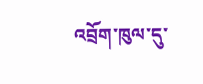འབྲོག་ཁུལ་དུ་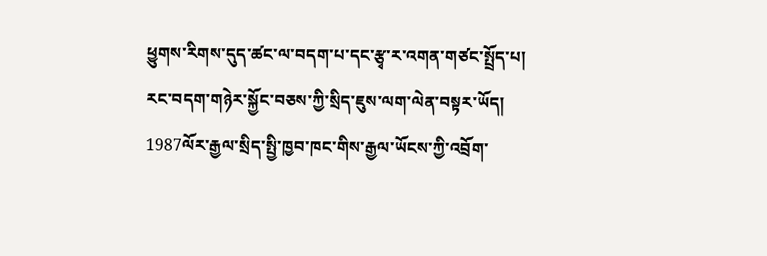ཕྱུགས་རིགས་དུད་ཚང་ལ་བདག་པ་དང་རྩྭ་ར་འགན་གཙང་སྤྲོད་པ། རང་བདག་གཉེར་སྐྱོང་བཅས་ཀྱི་སྲིད་ཇུས་ལག་ལེན་བསྟར་ཡོད། 1987ལོར་རྒྱལ་སྲིད་སྤྱི་ཁྱབ་ཁང་གིས་རྒྱལ་ཡོངས་ཀྱི་འབྲོག་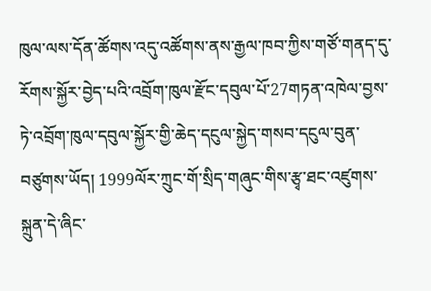ཁུལ་ལས་དོན་ཚོགས་འདུ་འཚོགས་ནས་རྒྱལ་ཁབ་ཀྱིས་གཙོ་གནད་དུ་རོགས་སྐྱོར་བྱེད་པའི་འབྲོག་ཁུལ་རྫོང་དབུལ་པོ་27གཏན་འཁེལ་བྱས་ཏེ་འབྲོག་ཁུལ་དབུལ་སྐྱོར་གྱི་ཆེད་དངུལ་སྐྱེད་གསབ་དངུལ་བུན་བཙུགས་ཡོད། 1999ལོར་ཀྲུང་གོ་སྲིད་གཞུང་གིས་རྩྭ་ཐང་འཛུགས་སྐྲུན་དེ་ཞིང་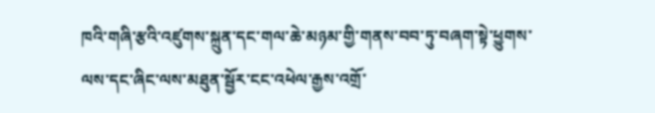ཁའི་གཞི་རྩའི་འཛུགས་སྐྲུན་དང་གལ་ཆེ་མཉམ་གྱི་གནས་བབ་ཏུ་བཞག་སྟེ་ཕྱུགས་ལས་དང་ཞིང་ལས་མཐུན་སྦྱོར་ངང་འཕེལ་རྒྱས་འགྲོ་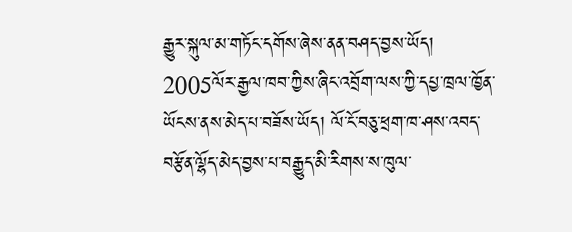རྒྱུར་སྐུལ་མ་གཏོང་དགོས་ཞེས་ནན་བཤད་བྱས་ཡོད། 2005ལོར་རྒྱལ་ཁབ་ཀྱིས་ཞིང་འབྲོག་ལས་ཀྱི་དཔྱ་ཁྲལ་ཁྱོན་ཡོངས་ནས་མེད་པ་བཟོས་ཡོད། ལོ་ངོ་བཅུ་ཕྲག་ཁ་ཤས་འབད་བརྩོན་ལྷོད་མེད་བྱས་པ་བརྒྱུད་མི་རིགས་ས་ཁུལ་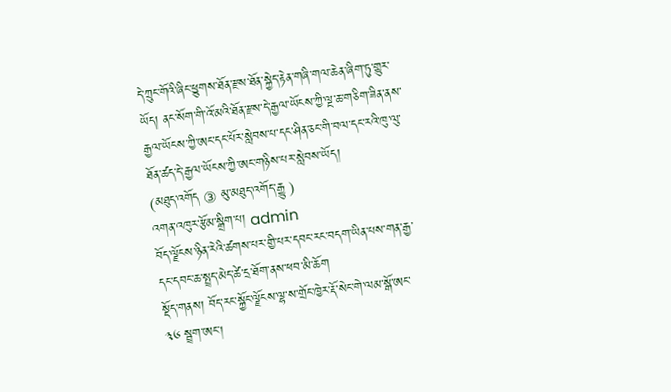དེ་ཀྲུང་གོའི་ཞིང་ཕྱུགས་ཐོན་རྫས་ཐོན་སྐྱེད་རྟེན་གཞི་གལ་ཆེན་ཞིག་ཏུ་གྱུར་ཡོད། ནང་སོག་གི་འོ་མའི་ཐོན་རྫས་དེ་རྒྱལ་ཡོངས་ཀྱི་ལྔ་ཆ་གཅིག་ཟིན་ནས་རྒྱལ་ཡོངས་ཀྱི་ཨང་དང་པོར་སླེབས་པ་དང་ཤིན་ཅང་གི་བལ་དང་རའི་ཁུ་ལུ་ཐོན་ཚད་དེ་རྒྱལ་ཡོངས་ཀྱི་ཨང་གཉིས་པར་སླེབས་ཡོད།
(མཐུད་འགོད ③ མུ་མཐུད་འགོད་རྒྱུ )
འགན་འཁུར་རྩོམ་སྒྲིག་པ། admin
བོད་ལྗོངས་ཉིན་རེའི་ཚགས་པར་གྱི་པར་དབང་རང་བདག་ཡིན་པས་གན་རྒྱ་དང་དབང་ཆ་སྤྲད་མེད་ཚེ་དྲ་ཐོག་ནས་ཕབ་མི་ཆོག
སྡོད་གནས། བོད་རང་སྐྱོང་ལྗོངས་ལྷ་ས་གྲོང་ཁྱེར་རྡོ་སེང་གེ་ལམ་སྒོ་ཨང་༣༦ སྦྲག་ཨང།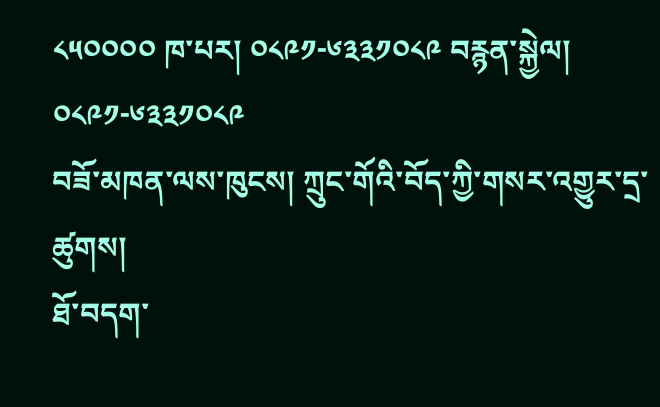༨༥༠༠༠༠ ཁ་པར། ༠༨༩༡-༦༣༣༡༠༨༩ བརྙན་སྐྱེལ། ༠༨༩༡-༦༣༣༡༠༨༩
བཟོ་མཁན་ལས་ཁུངས། ཀྲུང་གོའི་བོད་ཀྱི་གསར་འགྱུར་དྲ་ཚུགས།
ཐོ་བདག་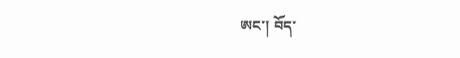ཨང་། བོད་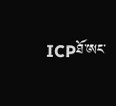ICPཐོ་ཨང་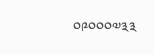༠༩༠༠༠༧༣༣